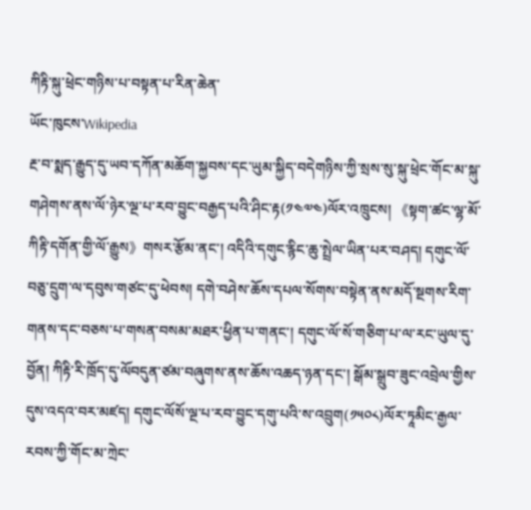ཀིརྟི་སྐུ་ཕྲེང་གཉིས་པ་བསྟན་པ་རིན་ཆེན་
ཡོང་ཁུངས་Wikipedia
རྔ་བ་སྨད་རྒྱུད་དུ་ཡབ་དཀོན་མཆོག་སྐྱབས་དང་ཡུམ་སྐྱིད་བདེགཉིས་ཀྱི་སྲས་སུ་སྐུ་ཕྲེང་གོང་མ་སྐུ་གཤེགས་ནས་ལོ་ཉེར་ལྔ་པ་རབ་བྱུང་བརྒྱད་པའི་ཤིང་རྟ(༡༤༧༤)ལོར་འཁྲུངས། 《སྟག་ཚང་ལྷ་མོ་ཀིརྟི་དགོན་གྱི་ལོ་རྒྱུས》གསར་རྩོམ་ནང་། འདིའི་དགུང་རྙིང་ཆུ་སྤྲེལ་ཡིན་པར་བཤད། དགུང་ལོ་བཅུ་དྲུག་ལ་དབུས་གཙང་དུ་ཕེབས། དགེ་བཤེས་ཆོས་དཔལ་སོགས་བསྟེན་ནས་མདོ་སྔགས་རིག་གནས་དང་བཅས་པ་གསན་བསམ་མཐར་ཕྱིན་པ་གནང་། དགུང་ལོ་སོ་གཅིག་པ་ལ་རང་ཡུལ་དུ་བྱོན། ཀིརྟི་རི་ཁྲོད་དུ་ལོབདུན་ཙམ་བཞུགས་ནས་ཆོས་འཆད་ཉན་དང་། སྒོམ་སྒྲུབ་ཟུང་འབྲེལ་གྱིས་དུས་འདའ་བར་མཛད། དགུང་ལོསོ་ལྔ་པ་རབ་བྱུང་དགུ་པའི་ས་འབྲུག(༡༥༠༨)ལོར་ཏཱམིང་རྒྱལ་རབས་ཀྱི་གོང་མ་ཀྲེང་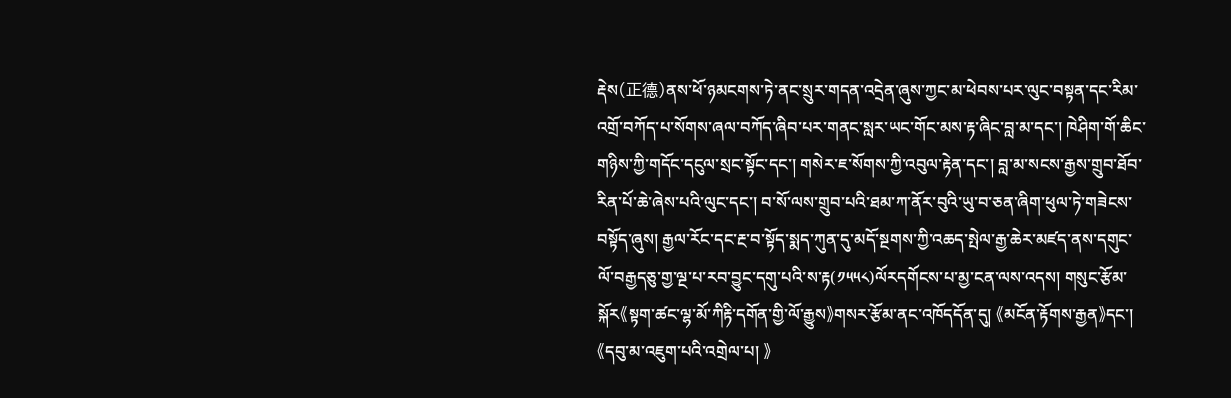རྡེས(正德)ནས་ཕོ་ཉམངགས་ཏེ་ནང་སྲུར་གདན་འདྲེན་ཞུས་ཀྱང་མ་ཕེབས་པར་ལུང་བསྟན་དང་རིམ་འགྲོ་བཀོད་པ་སོགས་ཞལ་བཀོད་ཞིབ་པར་གནང་སླར་ཡང་གོང་མས་རྟ་ཞིང་བླ་མ་དང་། ཁེཤིག་གོ་ཆིང་གཉིས་ཀྱི་གདོང་དངུལ་སྲང་སྟོང་དང་། གསེར་ཇ་སོགས་ཀྱི་འབུལ་རྟེན་དང་། བླ་མ་སངས་རྒྱས་གྲུབ་ཐོབ་རིན་པོ་ཆེ་ཞེས་པའི་ལུང་དང་། བ་སོ་ལས་གྲུབ་པའི་ཐམ་ཀ་ནོར་བུའི་ཡུ་བ་ཅན་ཞིག་ཕུལ་ཏེ་གཟེངས་བསྟོད་ཞུས། རྒྱལ་རོང་དང་རྔ་བ་སྟོད་སྨད་ཀུན་དུ་མདོ་སྔགས་ཀྱི་འཆད་སྤེལ་རྒྱ་ཆེར་མཛད་ནས་དགུང་ལོ་བརྒྱདཅུ་གྱ་ལྔ་པ་རབ་བྱུང་དགུ་པའི་ས་རྟ(༡༥༥༨)ལོརདགོངས་པ་མྱ་ངན་ལས་འདས། གསུང་རྩོམ་སྐོར《སྟག་ཚང་ལྷ་མོ་ཀིརྟི་དགོན་གྱི་ལོ་རྒྱུས》གསར་རྩོམ་ནང་འཁོདདོན་དུ། 《མངོན་རྟོགས་རྒྱན》དང་། 《དབུ་མ་འཇུག་པའི་འགྲེལ་པ། 》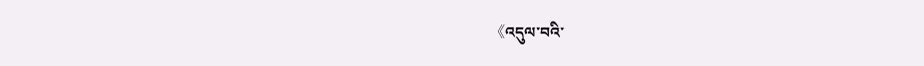《འདུལ་བའི་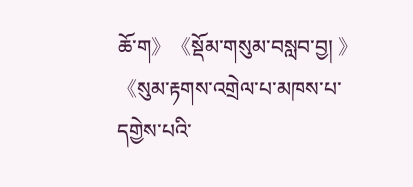ཆོ་ག》《སྡོམ་གསུམ་བསླབ་བྱ། 》《སུམ་རྟགས་འགྲེལ་པ་མཁས་པ་དགྱེས་པའི་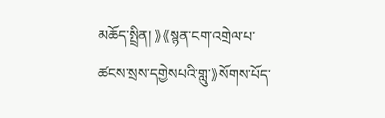མཆོད་སྤྲིན། 》《སྙན་ངག་འགྲེལ་པ་ཚངས་སྲས་དགྱེསཔའི་གླུ་》སོགས་པོད་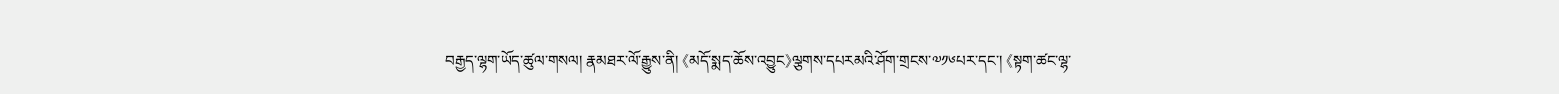བརྒྱད་ལྷག་ཡོད་ཚུལ་གསལ། རྣམཐར་ལོ་རྒྱུས་ནི། 《མདོ་སྨད་ཆོས་འབྱུང》ལྕགས་དཔརམའི་ཤོག་གྲངས་༧༡༦པར་དང་། 《སྟག་ཚང་ལྷ་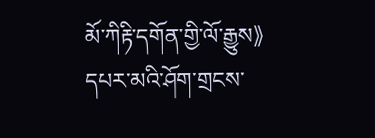མོ་ཀིརྟི་དགོན་གྱི་ལོ་རྒྱུས》དཔར་མའི་ཤོག་གྲངས་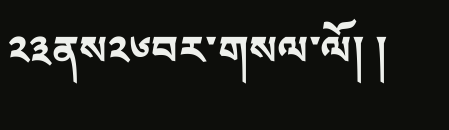༢༣ནས༢༦བར་གསལ་ལོ། །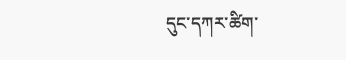དུང་དཀར་ཚིག་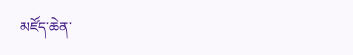མཛོད་ཆེན་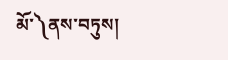མོ་༽ནས་བཏུས།